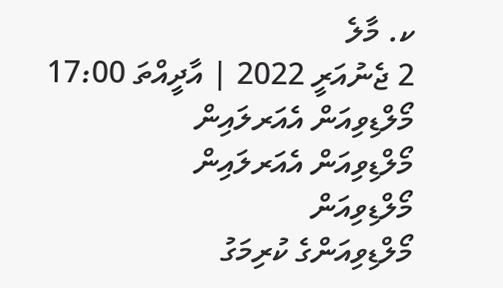ކ. މާލެ
2 ޖެނުއަރީ 2022 | އާދީއްތަ 17:00
މޯލްޑިވިއަން އެއަރލައިން
މޯލްޑިވިއަން އެއަރލައިން
މޯލްޑިވިއަން
މޯލްޑިވިއަންގެ ކުރިމަގު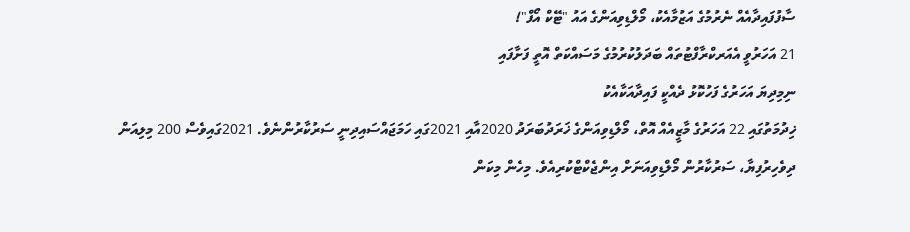ސާފުފައިދާއެއް ނެރުމުގެ އަޒުމާއެކު، މޯލްޑިވިއަންގެ އައު "ޓޭކް އޯފް"!
21 އަހަރުވީ އެއަރކްރާފްޓުތައް ބަދަލުކުރުމުގެ މަސައްކަތް އޮތީ ފަށާފައި
ނިމިދިޔަ އަހަރުގެ ފަހުކޮޅު ދެއްކީ ފައިދާއަކާއެކު
ޚިދުމަތުގައި 22 އަހަރުގެ މާޒީއެއް އޮތް، މޯލްޑިވިއަންގެ ޚަރަދުބަރަދު 2020އާއި 2021ގައި ހަމަޖައްސައިދިނީ ސަރުކާރުންނެވެ. 2021ގައިވެސް 200 މިލިއަން ދިވެހިރުފިޔާ، ސަރުކާރުން މޯލްޑިވިއަނަށް އިންޖެކްޓްކުރިއެވެ. މިހެން މިކަން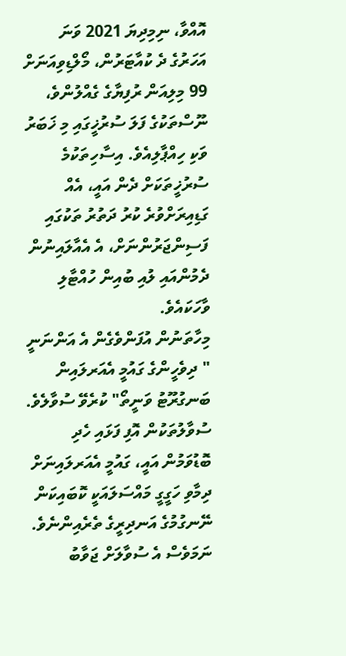އޮއްވާ، ނިމިދިޔަ 2021 ވަނަ އަހަރުގެ ދެ ކުއާޓަރުން، މޯލްޑިވިއަނަށް 99 މިލިއަން ރުފިޔާގެ ގެއްލުންވެ، ނޫސްތަކުގެ ފަލަ ސުރުޚީގައި މި ޚަބަރު ވަކި ހިއްޕާލިއެވެ. އިސާހިތަކުމެ ސުރުޚީތަކަށް ދެން އައީ، އެއް ގަޑިއިރަށްވުރެ ކުރު ދަތުރު ތަކުގައި ފަސިންޖަރުންނަށް، އެ އެއާލައިނުން ދެމުންއައި ލުއި ބުއިން ހުއްޓާލި ވާހަކައެވެ.
މިހާތަނުން އުފަންވެގެން އެ އަންނަނީ " ދިވެހީންގެ ގައުމީ އެއަރލައިން ބަނގުރޫޓު ވަނީތޯ" ކުރެވޭ ސުވާލެވެ. ސުވާލުތަކުން އޮފި ފަޅައި ހެދި ބޮޑުވަމުން އައީ، ގައުމީ އެއަރލައިނަށް ދިމާވި ހަގީގީ މައްސަލައަކީ ކޮބައިކަން ނޭނގުމުގެ އަނދިރީގެ ތެރެއިންނެވެ. ނަމަވެސް އެ ސުވާލަށް ޖަވާބު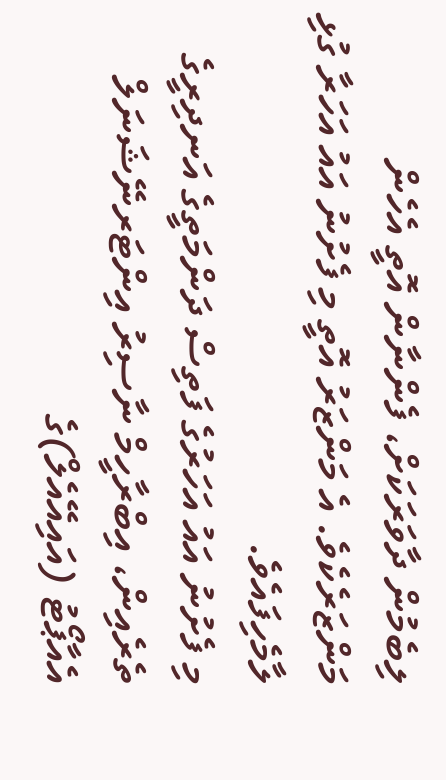ލިބެމުން ދާވަރަކަށް، ފެންނާން އޮތީ އެހެން މަންޒަރެކެވެ. އެ މަންޒަރު އޮތީ މި ފެށުނު އައު އަހަރާ ގުޅި ލާމެހިފައެވެ.
މި ފެށުނު އައު އަހަރުގެ ފަތިސް ދަންމަތީގެ އަނދިރީގެ ތެރެއިން، އިބްރާހީމް ނާސިރު އިންޓަރނޭޝަނަލް އެއާޕޯޓު (އައިއޭއެލް)ގެ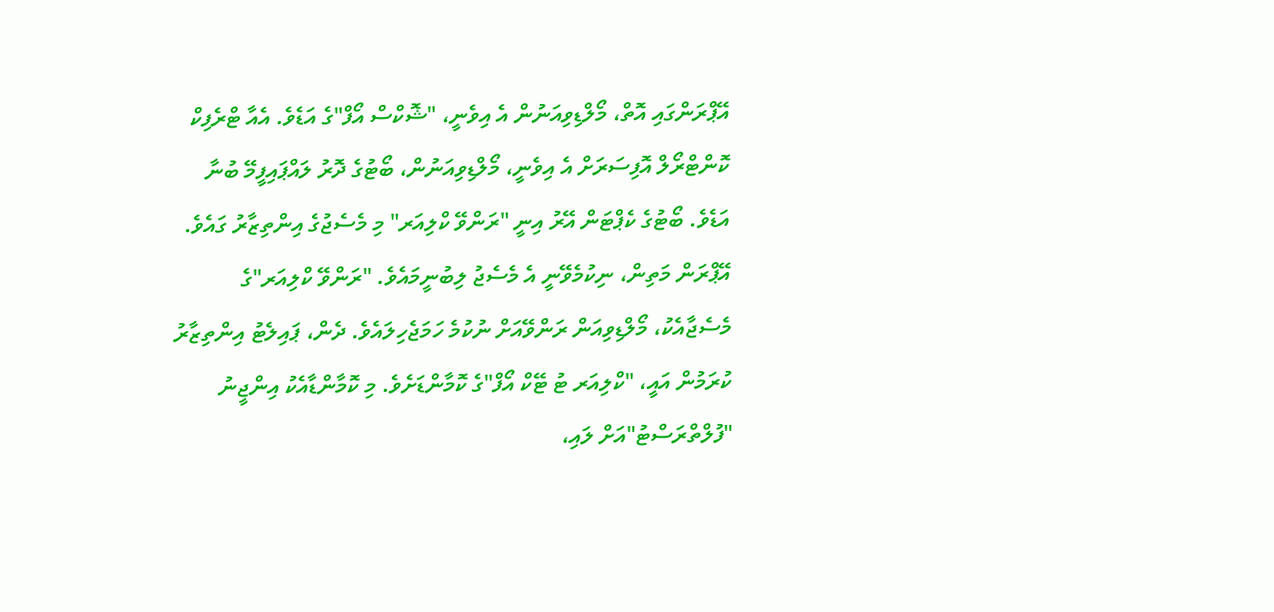އޭޕްރަންގައި އޮތް، މޯލްޑިވިއަނުން އެ އިވެނީ، "ޝޮކްސް އޯފް"ގެ އަޑެވެ. އެއާ ޓްރެފިކް ކޮންޓްރޯލް އޮފިސަރަށް އެ އިވެނީ، މޯލްޑިވިއަނުން، ބޯޓުގެ ދޮރު ލައްޕައިފީމޭ ބުނާ އަޑެވެ. ބޯޓުގެ ކެޕްޓަން އޭރު އިނީ "ރަންވޭ ކްލިއަރ" މި މެސެޖުގެ އިންތިޒާރު ގައެވެ. އޭޕްރަން މަތިން، ނިކުމެވޭނީ އެ މެސެޖު ލިބުނީމައެވެ. "ރަންވޭ ކްލިއަރ"ގެ މެސެޖާއެކު، މޯލްޑިވިއަން ރަންވޭއަށް ނުކުމެ ހަމަޖެހިލައެވެ. ދެން، ޕައިލެޓު އިންތިޒާރު ކުރަމުން އައީ، "ކްލިއަރ ޓު ޓޭކް އޯފް"ގެ ކޮމާންޑަށެވެ. މި ކޮމާންޑާއެކު އިންޖީނު "ފުލްތްރަސްޓު"އަށް ލައި،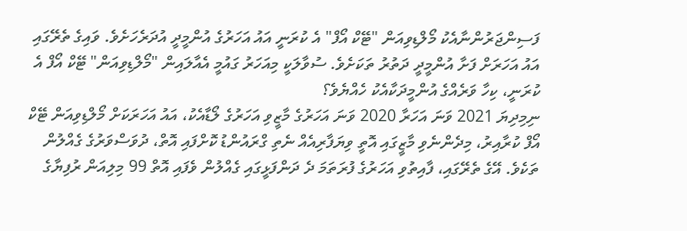ފަސިންޖަރުންނާއެކު މޯލްޑިވިއަން "ޓޭކް އޯފް" އެ ކުރަނީ އައު އަހަރުގެ އުންމީދީ އުދަރެހަށެވެ. ވައިގެ ތެރޭގައި އައު އަހަރަށް ފަށާ އުންމީދީ ދަތުރު ތަކަށެވެ. ސުވާލަކީ މިއަހަރު ގައުމީ އެއާލައިން "މޯލްޑިވިއަން" ޓޭކް އޯފް އެ ކުރަނީ، ކިހާ ވަރެއްގެ އުންމީދަކާއެކު ހެއްޔެވެ؟
ނިމިދިޔަ 2021 ވަނަ އަހަރާ 2020 ވަނަ އަހަރުގެ މާޒީވި އަހަރުގެ ލޯޑާއެކު، އައު އަހަރަކަށް މޯލްޑިވިއަން ޓޭކް އޯފް ކުރާއިރު، މިދެންނެވި މާޒީގައި އޮތީ ވިޔަފާރިއެއް ނެތި ގްރައުންޑު ކޮށްފައި އޮތް، ދުވަސްވަރުގެ ގެއްލުން ތަކެވެ. އޭގެ ތެރޭގައި، ފާއިތުވި އަހަރުގެ ފުރަތަމަ ދެ ދަންފަޅީގައި ގެއްލުން ވެފައި އޮތް 99 މިލިއަން ރުފިޔާގެ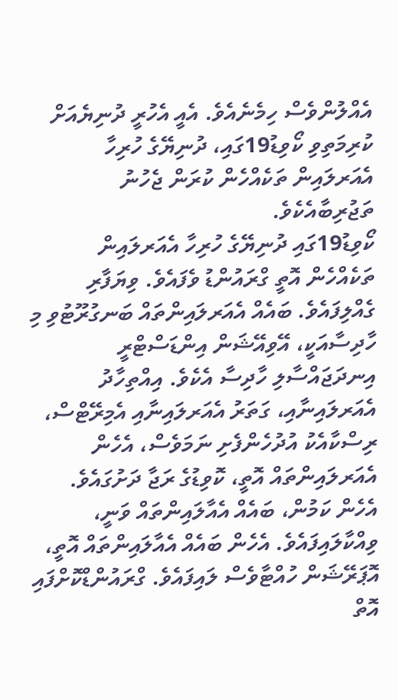އެއްލުންވެސް ހިމެނެއެވެ. އެއީ އެހުރީ ދުނިޔެއަށް ކުރިމަތިވި ކޯވިޑު19ގައި، ދުނިޔޭގެ ހުރިހާ އެއަރލައިން ތަކެއްހެން ކުރަން ޖެހުނު ތަޖުރިބާއެކެވެ.
ކޯވިޑު19ގައި ދުނިޔޭގެ ހުރިހާ އެއަރލައިން ތަކެއްހެން އޮތީ ގްރައުންޑު ވެފައެވެ. ވިޔަފާރި ގެއްލިފައެވެ. ބައެއް އެއަރލައިންތައް ބަނގުރޫޓުވި މި ހާދިސާއަކީ، އޭވިއޭޝަން އިންޑަސްޓްރީ އިނދަޖައްސާލި ހާދިސާ އެކެވެ. އިއްތިހާދު އެއަރލައިނާއި، ގަތަރު އެއަރލައިނާއި އެމިރޭޓްސް، ރިސްކާއެކު އުދުހެންފެށި ނަމަވެސް، އެހެން އެއަރލައިންތައް އޮތީ، ކޮވިޑުގެ ރަޖާ ދަށުގައެވެ. އެހެން ކަމުން، ބައެއް އެއާލައިންތައް ވަނީ، ވިއްކާލައިފައެވެ. އެހެން ބައެއް އެއާލައިންތައް އޮތީ، އޮޕަރޭޝަން ހުއްޓާވެސް ލައިފައެވެ. ގްރައުންޑްކޮށްފައި އޮތް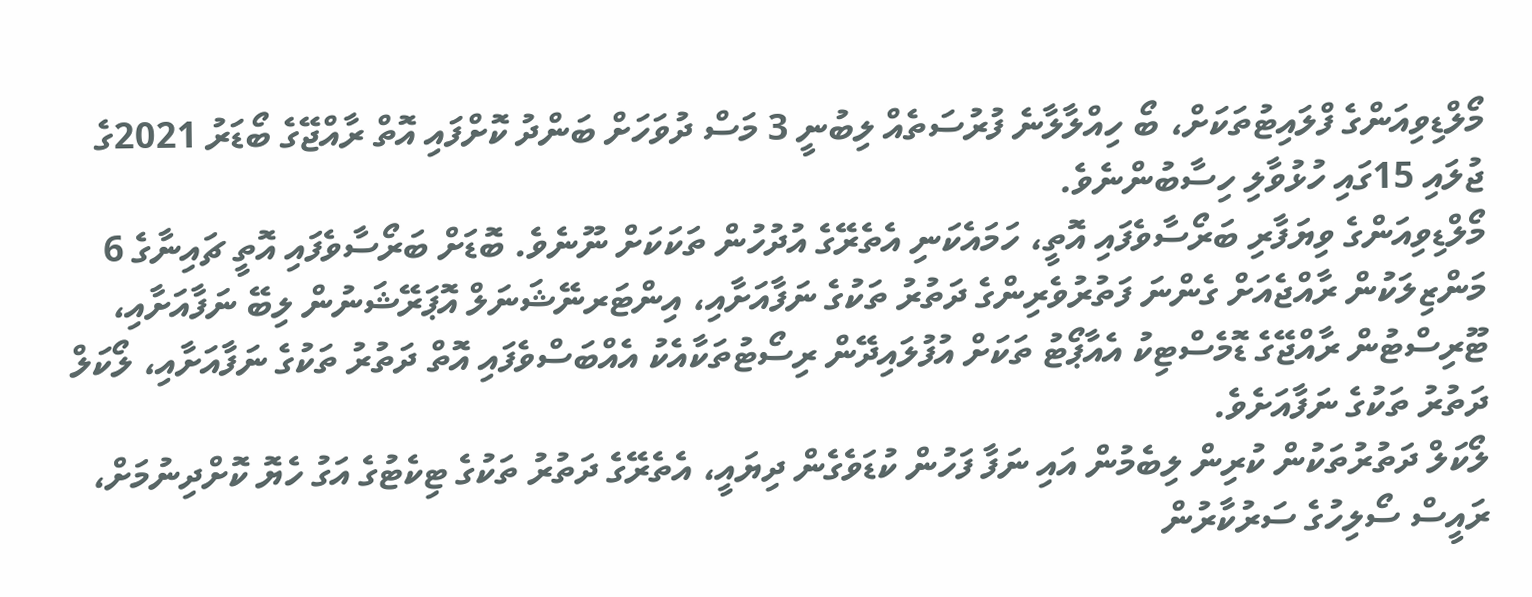މޯލްޑިވިއަންގެ ފްލައިޓުތަކަށް، ބޯ ހިއްލާލާނެ ފުރުސަތެއް ލިބުނީ 3 މަސް ދުވަހަށް ބަންދު ކޮށްފައި އޮތް ރާއްޖޭގެ ބޯޑަރު 2021ގެ ޖުލައި 15ގައި ހުޅުވާލި ހިސާބުންނެވެ.
މޯލްޑިވިއަންގެ ވިޔަފާރި ބަރޯސާވެފައި އޮތީ، ހަމައެކަނި އެތެރޭގެ އުދުހުން ތަކަކަށް ނޫނެވެ. ބޮޑަށް ބަރޯސާވެފައި އޮތީ ޗައިނާގެ 6 މަންޒިލަކުން ރާއްޖެއަށް ގެންނަ ފަތުރުވެރިންގެ ދަތުރު ތަކުގެ ނަފާއަށާއި، އިންޓަރނޭޝަނަލް އޮޕަރޭޝަނުން ލިބޭ ނަފާއަށާއި، ޓޫރިސްޓުން ރާއްޖޭގެ ޑޮމެސްޓިކު އެއާޕޯޓު ތަކަށް އުފުލައިދޭން ރިސޯޓުތަކާއެކު އެއްބަސްވެފައި އޮތް ދަތުރު ތަކުގެ ނަފާއަށާއި، ލޯކަލް ދަތުރު ތަކުގެ ނަފާއަށެވެ.
ލޯކަލް ދަތުރުތަކުން ކުރިން ލިބެމުން އައި ނަފާ ފަހުން ކުޑަވެގެން ދިޔައީ، އެތެރޭގެ ދަތުރު ތަކުގެ ޓިކެޓުގެ އަގު ހެޔޮ ކޮށްދިނުމަށް، ރައީސް ސޯލިހުގެ ސަރުކާރުން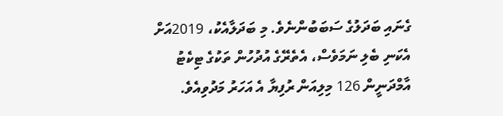ގެނައި ބަދަލުގެ ސަބަބުންނެވެ. މި ބަދަލާއެކު، 2019އަށް އެކަނި ބެލި ނަމަވެސް، އެތެރޭގެ އުދުހުން ތަކުގެ ޓިކެޓު އާމްދަނީން 126 މިލިއަން ރުފިޔާ އެ އަހަރު މަދުވިއެވެ.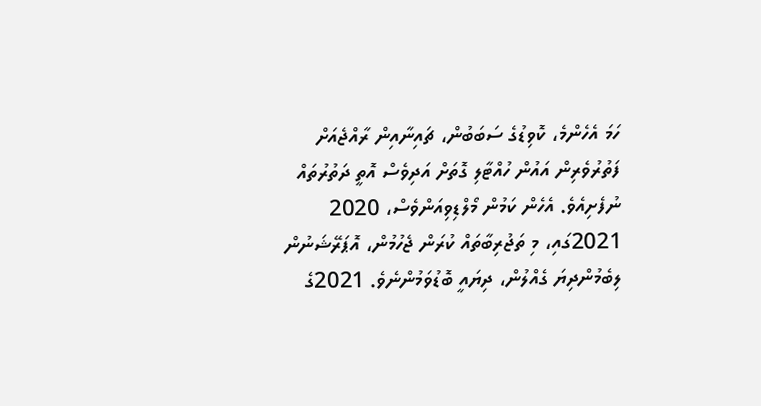ހަމަ އެހެންމެ، ކޮވިޑުގެ ސަބަބުން، ޗައިނާއިން ރާއްޖެއަށް ފަތުރުވެރިން އައުން ހުއްޓާލި ގޮތަށް އަދިވެސް އޮތީ ދަތުރުތައް ނުފެށިއެވެ. އެހެން ކަމުން މޯލްޑިވިއަންވެސް، 2020 2021ގައި، މި ތަޖުރިބާތައް ކުރަން ޖެހުމުން، އޮޕަރޭޝަނުން ލިބެމުންދިޔަ ގެއްލުން، ދިޔައީ ބޮޑުވަމުންނެވެ. 2021ގެ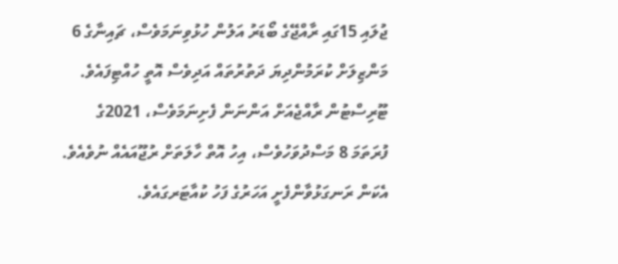ޖުލައި 15ގައި ރާއްޖޭގެ ބޯޑަރު އަލުން ހުޅުވިނަމަވެސް، ޗައިނާގެ 6 މަންޒިލަށް ކުރަމުންދިޔަ ދަތުރުތައް އަދިވެސް އޮތީ ހުއްޓިފައެވެ. ޓޫރިސްޓުން ރާއްޖެއަށް އަންނަން ފެށިނަމަވެސް، 2021ގެ ފުރަތަމަ 8 މަސްދުވަހުވެސް، އިހު އޮތް ހާލަތަށް ރުޖޫއައެއް ނުވެއެވެ. އެކަން ރަނގަޅުވާންފެށީ އަހަރުގެ ފަހު ކުއާޓަރގައެވެ.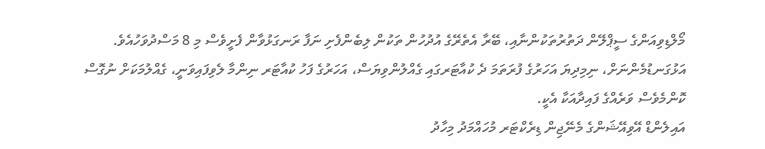މޯލްޑިވިއަންގެ ސީޕްލޭން ދަތުރުތަކުންނާއި، ބޭރާ އެތެރޭގެ އުދުހުން ތަކުން ލިބެންފެށި ނަފާ ރަނގަޅުވާން ފެށީވެސް މި 8 މަސްދުވަހުއެވެ.
އަޅުގަނޑުމެންނަށް، ނިމިދިޔަ އަހަރުގެ ފުރަތަމަ ދެ ކުއާޓަރގައި ގެއްލުންވިޔަސް، އަހަރުގެ ފަހު ކުއާޓަރ ނިންމާ ލެވިފައިވަނީ، ގެއްލުމަކަށް ނުގޮސް ކޮންމެވެސް ވަރެއްގެ ފައިދާއަކާ އެކީ.
އައިލެންޑް އޭވިއޭޝަންގެ މެނޭޖިން ޑިރެކްޓަރ މުހައްމަދު މިހާދު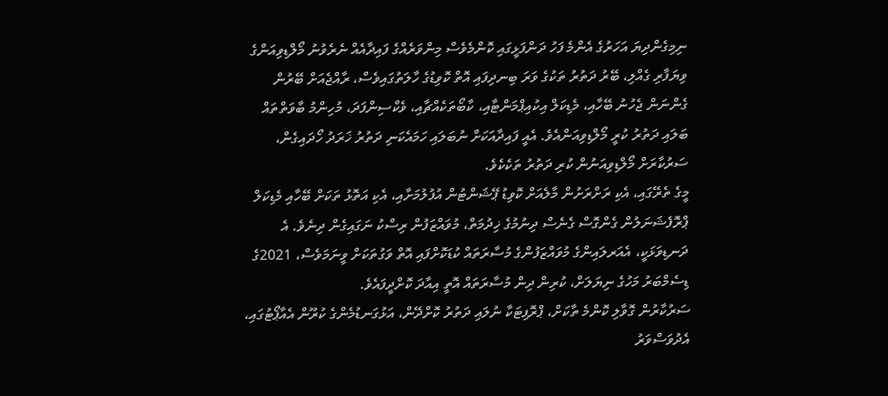ނިމިގެންދިޔަ އަހަރުގެ އެންމެ ފަހު ދަންފަޅީގައި ކޮންމެވެސް މިންވަރެއްގެ ފައިދާއެއް ނެރެވުނު މޯލްޑިވިއަންގެ ވިޔަފާރި ގެއްލި، ބޭރު ދަތުރު ތަކުގެ ވަރަ ބިނދިފައި އޮތް ކޮވިޑުގެ ހާލަތުގައިވެސް، ރާއްޖެއަށް ބޭރުން ގެންނަން ޖެހުނު ބޭހާއި، މެޑިކަލް އިކުއިޕްމަންޓާއި، ކާބޯތަކެއްޗާއި، ވެކްސިންފަދަ، މުހިންމު ބާވަތްތައް ބަލައި ދަތުރު ކުރީ މޯލްޑިވިއަންއެވެ. އެއީ ފައިދާއަކަށް ނުބަލައި ހަމައެކަނި ދަތުރު ޚަރަދު ހޯދައިގެން، ސަރުކާރަށް މޯލްޑިވިއަނުން ކުރި ދަތުރު ތަކެކެވެ.
މީގެ ތެރޭގައި، އެކި ރަށްރަށުން މާލެއަށް ކޮވިޑު ޕޭޝަންޓުން އުފުލުމަށާއި، އެކި އަތޮޅު ތަކަށް ބޭހާއި މެޑިކަލް ޕްރޮފެޝަނަލުން ގެންގޮސް ގެނެސް ދިނުމުގެ ޚިދުމަތް، މުވައްޒަފުން ރިސްކު ނަގައިގެން ދިނެވެ. އެ ދަނޑިވަޅަކީ، އެއަރލައިންގެ މުވައްޒަފުންގެ މުސާރަތައް ކުޑަކޮށްފައި އޮތް ވަގުތަކަށް ވީނަމަވެސް، 2021ގެ ޑިސެމްބަރު މަހުގެ ނިޔަލަށް، ކުރިން ދިން މުސާރަތައް އޮތީ އިއާދަ ކޮށްދީފައެވެ.
ސަރުކާރުން ގޮވާލި ކޮންމެ ތާކަށް، ޕްރޮފިޓަކާ ނުލައި ދަތުރު ކޮށްދޭން، އަޅުގަނޑުމެންގެ ކުރޫން އެއާޕޯޓުގައި، އެދުވަސްވަރު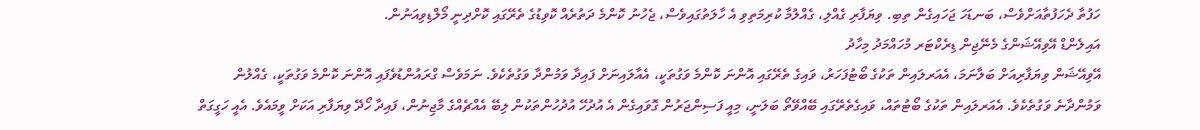ހަފުތާ ދެހަފުތާއަށްވެސް، ބަނޑަހަ ޖަހައިގެން ތިބި. ވިޔަފާރި ގެއްލި، ގެއްލުމާ ކުރިމަތިވި އެ ހާލަތުގައިވެސް، ޖެހުނު ކޮންމެ ދަތުރެއް ކޮވިޑުގެ ތެރޭގައި ކޮށްދިނީ މޯލްޑިވިއަނުން.
އައިލެންޑް އޭވިއޭޝަންގެ މެނޭޖިން ޑިރެކްޓަރ މުހައްމަދު މިހާދު
އޭވިއޭޝަން ވިޔަފާރިއަށް ބަލާނަމަ، އެއަރލައިން ތަކުގެ ބޯޓުފަހަރު، ވައިގެ ތެރޭގައި އޮންނަ ކޮންމެ ވަގުތަކީ، އެއާލައިނަށް ފައިދާ ވަމުންދާ ވަގުތެކެވެ. ނަމަވެސް ގްރައުންޑުވެފައި އޮންނަ ކޮންމެ ވަގުތަކީ، ގެއްލުން ވަމުންދާނެ ވަގުތެކެވެ. އެއަރލައިން ތަކުގެ ބޯޓުތައް، ވައިގެތެރޭގައި ބޭއްވޭތޯ ބަލަނީ، މިއީ ފަސިންޖަރުން ގޮވައިގެން އެ އުދުހޭ އުދުހުންތަކުން ލިބޭ އެއްޗެއްގެ މާޖިނުން، ފައިދާ ހޯދޭ ވިޔަފާރި އަކަށް ވީމައެވެ. އެއީ ހަގީގަތް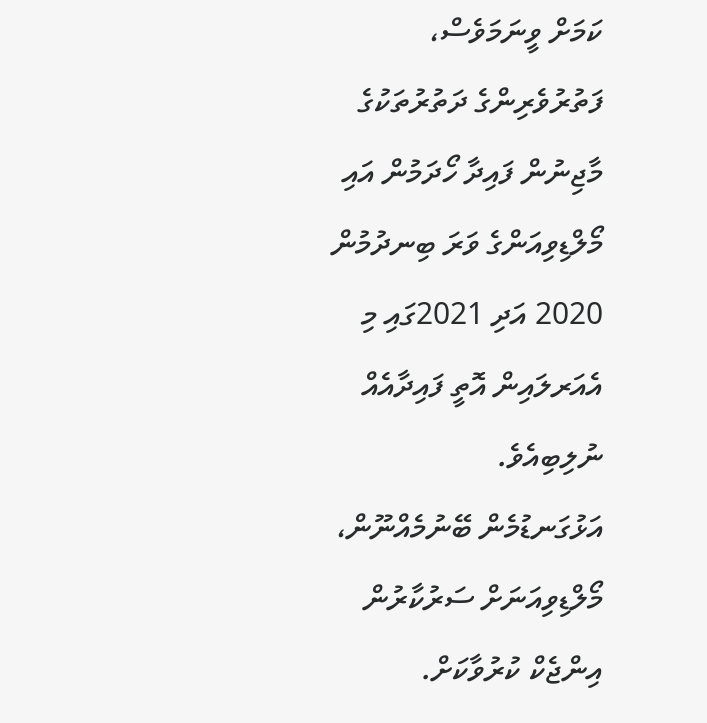ކަމަށް ވީނަމަވެސް، ފަތުރުވެރިންގެ ދަތުރުތަކުގެ މާޖިނުން ފައިދާ ހޯދަމުން އައި މޯލްޑިވިއަންގެ ވަރަ ބިނދުމުން 2020 އަދި 2021ގައި މި އެއަރލައިން އޮތީ ފައިދާއެއް ނުލިބިއެވެ.
އަޅުގަނޑުމެން ބޭނުމެއްނޫން، މޯލްޑިވިއަނަށް ސަރުކާރުން އިންޖެކް ކުރުވާކަށް.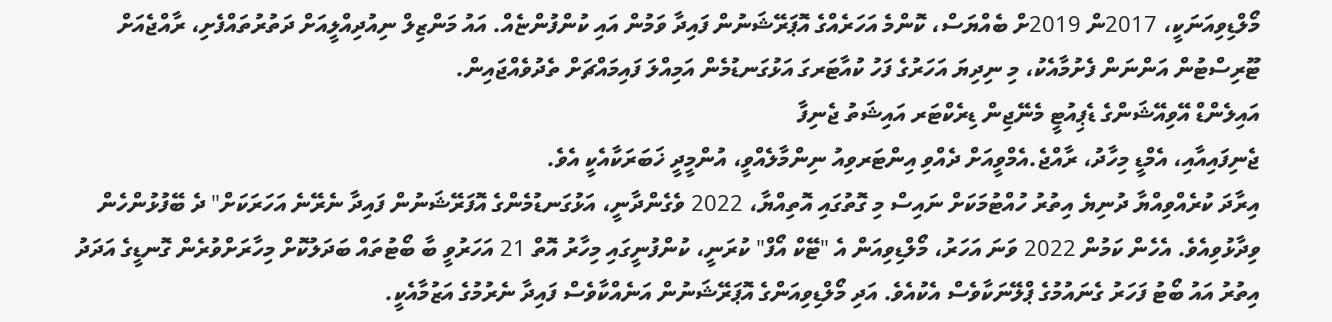މޯލްޑިވިއަނަކީ، 2017ން 2019ށް ބެއްޔަސް، ކޮންމެ އަހަރެއްގެ އޮޕަރޭޝަނުން ފައިދާ ވަމުން އައި ކުންފުންޏެއް. އައު މަންޒިލް ނިއުދިއްލީއަށް ދަތުރުތައްފެށި، ރާއްޖެއަށް ޓޫރިސްޓުން އަންނަން ފެށުމާއެކު، މި ނިދިޔަ އަހަރުގެ ފަހު ކުއާޓަރގަ އަޅުގަނޑުމެން އަމިއްލަ ފައިމައްޗަށް ތެދުވެއްޖައިން.
އައިލެންޑް އޭވިއޭޝަންގެ ޑެޕިއުޓީ މެނޭޖިން ޑިރެކްޓަރ އައިޝަތު ޖެނިފާ
ޖެނިފައިއާއި، އެމްޑީ މިހާދު، ރާއްޖެ.އެމްވީއަށް ދެއްވި އިންޓަރވިއު ނިންމާލެއްވީ، އުންމީދީ ޚަބަރަކާއެކީ އެވެ.
އިރާދަ ކުރެއްވިއްޔާ ދުނިޔެ އިތުރު ހުއްޓުމަކަށް ނައިސް މި ގޮތުގައި އޮތިއްޔާ، 2022 ވެގެންދާނީ، އަޅުގަނޑުމެންގެ އޮފަރޭޝަނުން ފައިދާ ނެރޭނެ އަހަރަކަށް" ދެ ބޭފުޅުންހެން ވިދާޅުވިއެވެ. އެހެން ކަމުން 2022 ވަނަ އަހަރު، މޯލްޑިވިއަން އެ "ޓޭކް އޯފް" ކުރަނީ، ކުންފުނީގައި މިހާރު އޮތް 21 އަހަރުވީ ބާ ބޯޓުތައް ބަދަލުކޮށް މިހާރަށްވުރެން ގޮނޑީގެ އަދަދު އިތުރު އައު ބޯޓު ފަހަރު ގެނައުމުގެ ޕްލޭނަކާވެސް އެކުއެވެ. އަދި މޯލްޑިވިއަންގެ އޮޕަރޭޝަނުން އަނެއްކާވެސް ފައިދާ ނެރުމުގެ އަޒުމާއެކީ.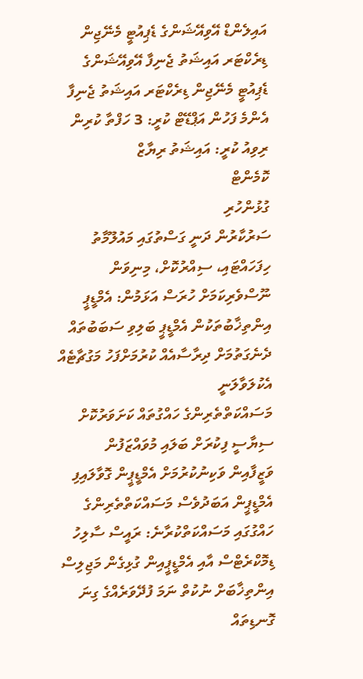އައިލެންޑް އޭވިއޭޝަންގެ ޑެޕިއުޓީ މެނޭޖިން ޑިރެކްޓަރ އައިޝަތު ޖެނިފާ އޭވިއޭޝަންގެ ޑެޕިއުޓީ މެނޭޖިން ޑިރެކްޓަރ އައިޝަތު ޖެނިފާ
އެންމެ ފަހުން އަޕްޑޭޓް ކުރީ: 3 ހަފްތާ ކުރިން
ރިވިއު ކުރީ: އައިޝަތު ރިޔާޒް
ކޮމެންޓް
ގުޅުންހުރި
ސަރުކާރުން ދަނީ ގަސްތުގައި މައުލޫމާތު ހިފަހައްޓައި، ސިއްރުކޮށް، މިނިވަން ނޫސްވެރިކަމަށް ހުރަސް އަޅަމުން: އެމްޑީޕީ
އިންތިޚާބުތަކުން އެމްޑީޕީ ބަލިވި ސަބަބުތައް ދެނެގަތުމަށް ދިރާސާއެއް ކުރުމަށްފަހު މަގުޗާޓެއް އެކުލަވާލަނީ
މަސައްކަތްތެރިންގެ ހައްގުތައް ކަށަވަރުކޮށް ސިޔާސީ ފިކުރަށް ބަލައި މުވައްޒަފުން ވަޒީފާއިން ވަކިނުކުރުމަށް އެމްޑީޕީން ގޮވާލައިފި
އެމްޑީޕީން އަބަދުވެސް މަސައްކަތްތެރިންގެ ހައްގުގައި މަސައްކަތްކުރާނެ: ރައީސް ސާލިހު
ޑިމޮކްރެޓްސް އާއި އެމްޑީޕީއިން ގުޅިގެން މަޖިލިސް އިންތިޚާބަށް ނުކުތް ނަމަ ފުދޭވަރެއްގެ ގިނަ ގޮނޑިތައް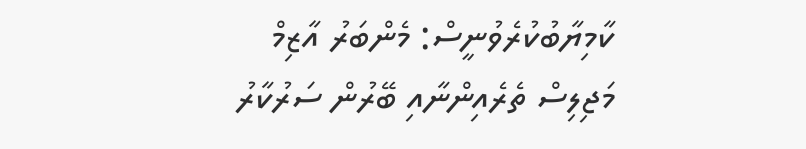ކާމިޔާބުކުރެވުނީސް: މެންބަރު އާޒިމް
މަޖިލިސް ތެރެއިންނާއި ބޭރުން ސަރުކާރު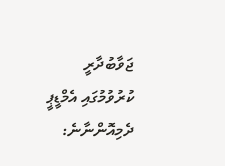ޖަވާބުދާރީ ކުރުވުމުގައި އެމްޑީޕީ ދެމިއޮންނާނެ: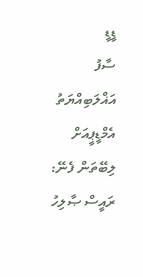ޑީޑީ
ސާފު އަޣްލަބިއްޔަތު އެމްޑީޕީއަށް ލިބޭތަން ފެނޭ: ރައީސް ޞާލިހު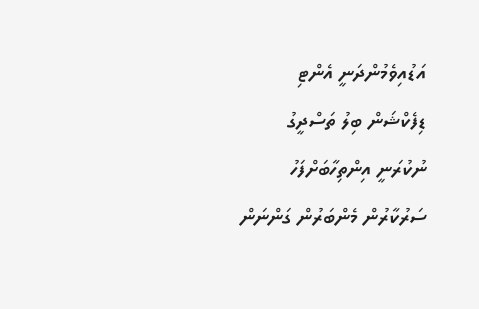އަޑުއިވެމުންދަނީ އެންޓި ޑިފެކްޝަން ބިލު ތަސްދީގު ނުކުރަނީ އިންތިހާބަށްފަހު ސަރުކާރުން މެންބަރުން ގަންނަން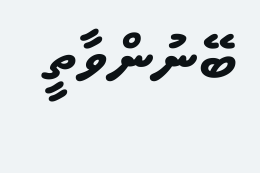ބޭނުންވާތީ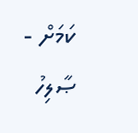ކަމަށް - ޞާލިހު